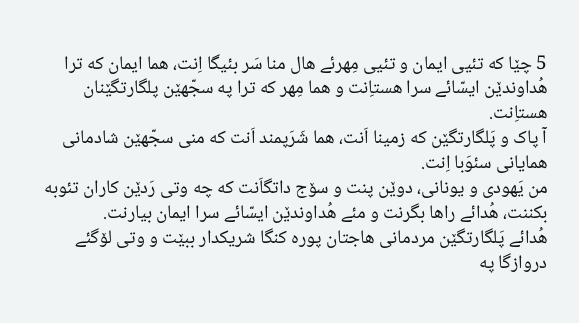5 چێا که تئیی ایمان و تئیی مِهرئے هال منا سَر بئیگا اِنت، هما ایمان که ترا هُداوندێن ایسّائے سرا هستاِنت و هما مِهر که ترا په سجّهێن پلگارتگێنان هستاِنت.
آ پاک و پَلگارتگێن که زمینا اَنت، هما شَرَپمند اَنت که منی سجّهێن شادمانی همایانی سئوَبا اِنت.
من یَهودی و یونانی، دوێن پنت و سۆج داتگاَنت که چه وتی رَدێن کاران تئوبه بکننت، هُدائے راها بگرنت و مئے هُداوندێن ایسّائے سرا ایمان بیارنت.
هُدائے پَلگارتگێن مردمانی هاجتان پوره کنگا شریکدار ببێت و وتی لۆگئے دروازگا په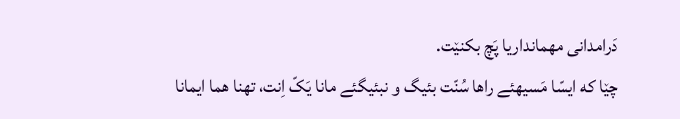دَرامدانی مهمانداریا پَچ بکنێت.
چێا که ایسّا مَسیهئے راها سُنّت بئیگ و نبئیگئے مانا یَکّ اِنت، تهنا هما ایمانا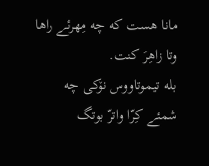مانا هست که چه مِهرئے راها وتا زاهِرَ کنت.
بله تیموتاووس نۆکی چه شمئے کِرّا واترّ بوتگ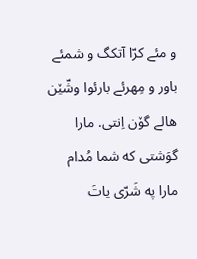و مئے کرّا آتکگ و شمئے باور و مِهرئے بارئوا وشّێن هالے گۆن اِنتی. مارا گوَشتی که شما مُدام مارا په شَرّی یاتَ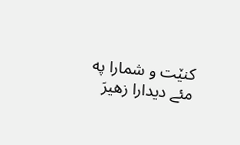کنێت و شمارا په مئے دیدارا زهیرَ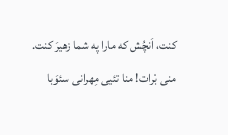کنت، اَنچُش که مارا په شما زهیرَ کنت.
منی بْرات! منا تئیی مِهرانی سئوَبا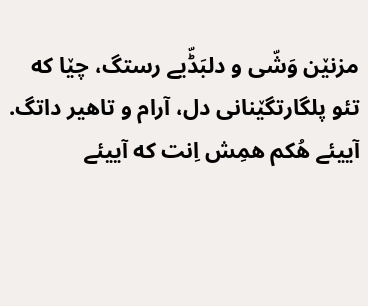مزنێن وَشّی و دلبَڈّیے رستگ، چێا که تئو پلگارتگێنانی دل، آرام و تاهیر داتگ.
آییئے هُکم همِش اِنت که آییئے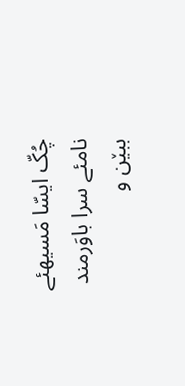چُکّ ایسّا مَسیهئے نامئے سرا باوَرمند ببێن و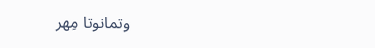وتمانوتا مِهر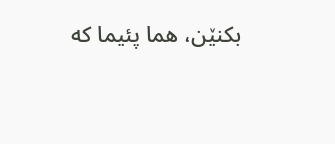بکنێن، هما پئیما که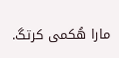مارا هُکمی کرتگ.